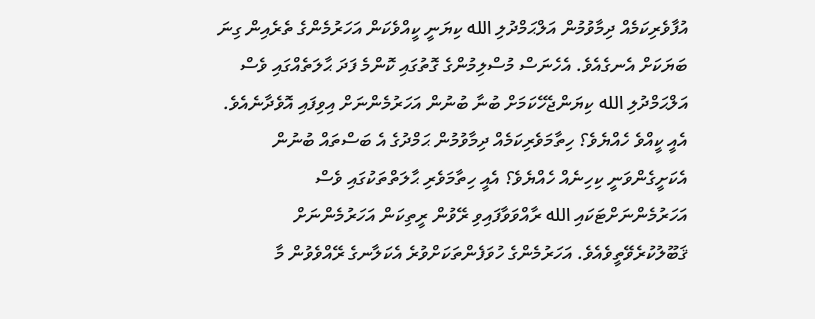އުފާވެރިކަމެއް ދިމާވުމުން އަލްޙަމްދުލި الله ކިޔަނީ ކީއްވެކަން އަހަރުމެންގެ ތެރެއިން ގިނަ ބަޔަކަށް އެނގެއެވެ. އެހެނަސް މުސްލިމުންގެ ގޮތުގައި ކޮންމެ ފަދަ ޙާލަތެއްގައި ވެސް އަލްޙަމްދުލި الله ކިޔަންޖެހޭކަމަށް ބުނާ ބުނުން އަހަރުމެންނަށް އިވިފައި އޮވެދާނެއެވެ. އެއީ ކީއްވެ ހެއްޔެވެ؟ ހިތާމަވެރިކަމެއް ދިމާވުމުން ޙަމްދުގެ އެ ބަސްތައް ބުނުން އެކަށީގެންވަނީ ކިހިނެއް ހެއްޔެވެ؟ އެއީ ހިތާމަވެރި ޙާލަތްތަކުގައި ވެސް އަހަރުމެންނަށްޓަކައި الله ރާއްވަވާފައިވި ރޭވުން ރީތިކަން އަހަރުމެންނަށް ޤަބޫލުކުރެވޭތީވެއެވެ. އަހަރުމެންގެ ހުވަފެންތަކަށްވުރެ އެކަލާނގެ ރޭއްވެވުން މާ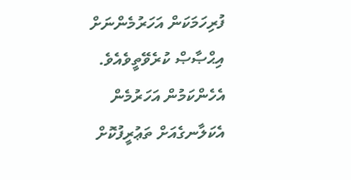ފުރިހަމަކަން އަހަރުމެންނަށް އިޙްޞާޞް ކުރެވޭތީވެއެވެ. އެހެންކަމުން އަހަރުމެން އެކަލާނގެއަށް ތަޢުރީފުކޮށް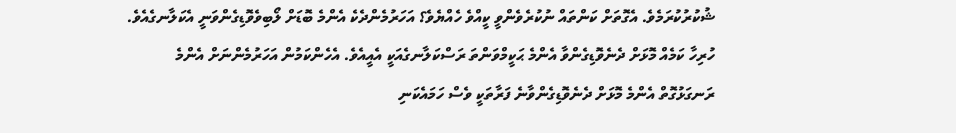ޝުކުރުކުރަމެވެ. އެގޮތަށް ކަންތައް ނުކުރެވެންވީ ކީއްވެ ހެއްޔެވެ؟ އަހަރުމެންދެކެ އެންމެ ބޮޑަށް ލޯބިވެވޮޑިގެންވަނީ އެކަލާނގެއެވެ. ހުރިހާ ކަމެއް މޮޅަށް ދެނެވޮޑިގެންވާ އެންމެ ޙަކީމްވަންތަ ރަސްކަލާނގެއަކީ އެއީއެވެ. އެހެންކަމުން އަހަރުމެންނަށް އެންމެ ރަނގަޅުގޮތް އެންމެ މޮޅަށް ދެނެވޮޑިގެންވާނެ ފަރާތަކީ ވެސް ހަމައެކަނި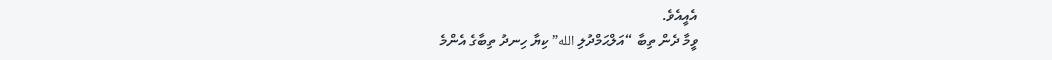އެއީއެވެ.
ވީމާ ދެން ތިބާ “އަލްޙަމްދުލި الله” ކިޔާ ހިނދު ތިބާގެ އެންމެ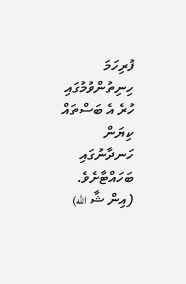ފުރިހަމަ ހިނިތުންވުމުގައި ހުރެ އެ ބަސްތައް ކިޔަން ހަނދާނުގައި ބަހައްޓާށެވެ. (އިން ޝާ الله)